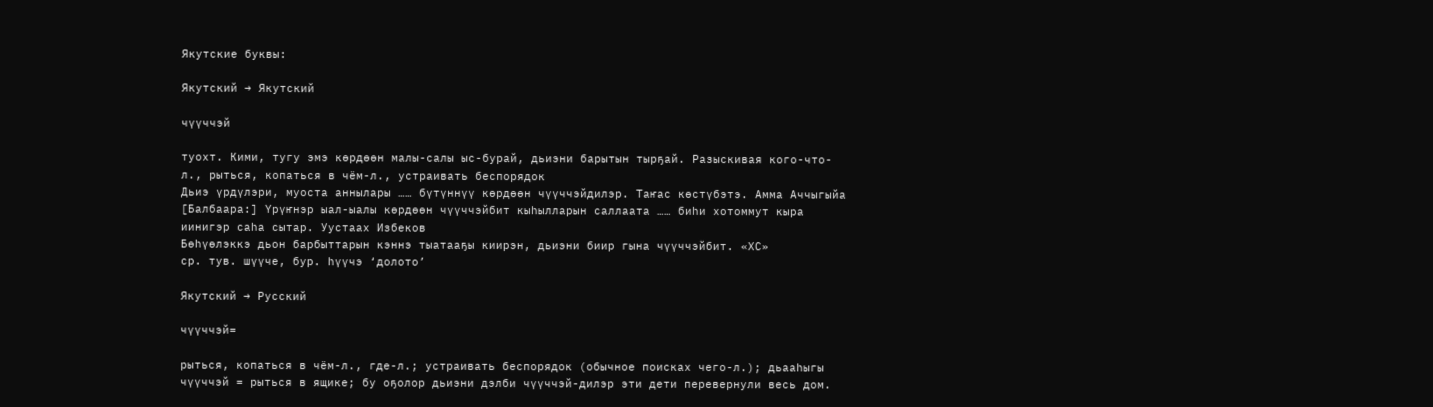Якутские буквы:

Якутский → Якутский

чүүччэй

туохт. Кими, тугу эмэ көрдөөн малы-салы ыс-бурай, дьиэни барытын тырҕай. Разыскивая кого-что-л., рыться, копаться в чём-л., устраивать беспорядок
Дьиэ үрдүлэри, муоста аннылары …… бүтүннүү көрдөөн чүүччэйдилэр. Таҥас көстүбэтэ. Амма Аччыгыйа
[Балбаара:] Үрүҥнэр ыал-ыалы көрдөөн чүүччэйбит кыһылларын саллаата …… биһи хотоммут кыра иинигэр саһа сытар. Уустаах Избеков
Бөһүөлэккэ дьон барбыттарын кэннэ тыатааҕы киирэн, дьиэни биир гына чүүччэйбит. «ХС»
ср. тув. шүүче, бур. һүүчэ ‘долото’

Якутский → Русский

чүүччэй=

рыться, копаться в чём-л., где-л.; устраивать беспорядок (обычное поисках чего-л.); дьааһыгы чүүччэй = рыться в ящике; бу оҕолор дьиэни дэлби чүүччэй-дилэр эти дети перевернули весь дом.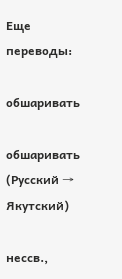Еще переводы:

обшаривать

обшаривать (Русский → Якутский)

нессв.,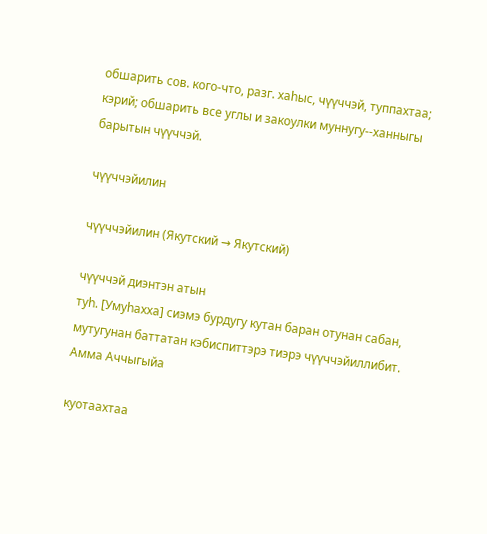обшарить сов. кого-что, разг. хаһыс, чүүччэй, туппахтаа; кэрий; обшарить все углы и закоулки муннугу--ханныгы барытын чүүччэй.

чүүччэйилин

чүүччэйилин (Якутский → Якутский)

чүүччэй диэнтэн атын
туһ. [Умуһахха] сиэмэ бурдугу кутан баран отунан сабан, мутугунан баттатан кэбиспиттэрэ тиэрэ чүүччэйиллибит. Амма Аччыгыйа

куотаахтаа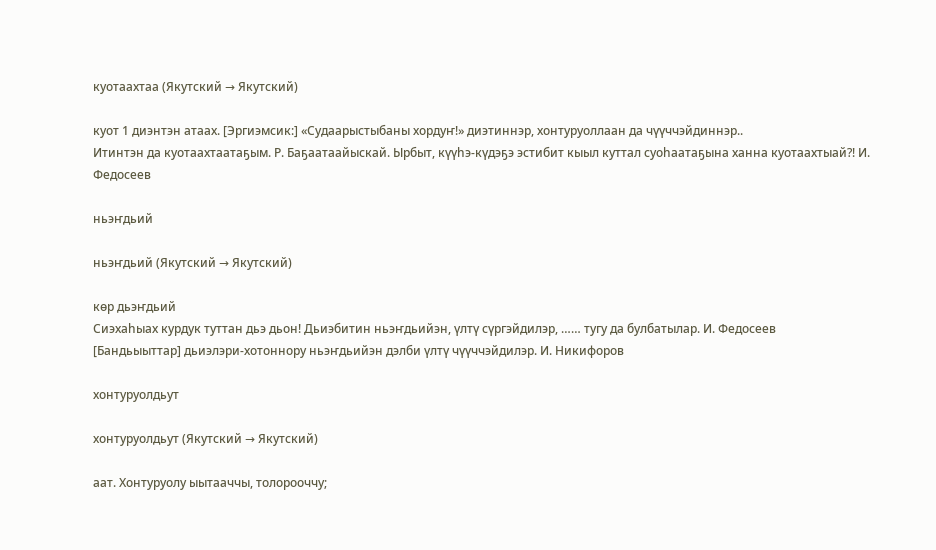куотаахтаа (Якутский → Якутский)

куот 1 диэнтэн атаах. [Эргиэмсик:] «Судаарыстыбаны хордуҥ!» диэтиннэр, хонтуруоллаан да чүүччэйдиннэр..
Итинтэн да куотаахтаатаҕым. Р. Баҕаатаайыскай. Ырбыт, күүһэ-күдэҕэ эстибит кыыл куттал суоһаатаҕына ханна куотаахтыай?! И. Федосеев

ньэҥдьий

ньэҥдьий (Якутский → Якутский)

көр дьэҥдьий
Сиэхаһыах курдук туттан дьэ дьон! Дьиэбитин ньэҥдьийэн, үлтү сүргэйдилэр, …… тугу да булбатылар. И. Федосеев
[Бандьыыттар] дьиэлэри-хотоннору ньэҥдьийэн дэлби үлтү чүүччэйдилэр. И. Никифоров

хонтуруолдьут

хонтуруолдьут (Якутский → Якутский)

аат. Хонтуруолу ыытааччы, толорооччу;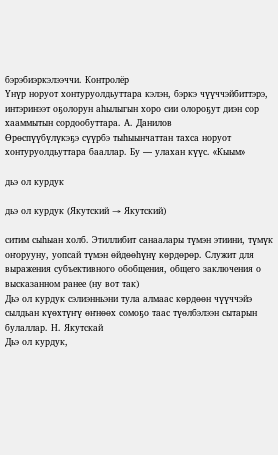бэрэбиэркэлээччи. Контролёр
Үнүр норуот хонтуруолдьуттара кэлэн, бэркэ чүүччэйбиттэрэ, интэринээт оҕолорун аһылыгын хоро сии олороҕут диэн сор хааммытын сордообуттара. А. Данилов
Өрөспүүбүлүкэҕэ сүүрбэ тыһыынчаттан тахса норуот хонтуруолдьуттара бааллар. Бу — улахан күүс. «Кыым»

дьэ ол курдук

дьэ ол курдук (Якутский → Якутский)

ситим сыһыан холб. Этиллибит санаалары түмэн этиини, түмүк оҥорууну, уопсай түмэн өйдөөһүнү көрдөрөр. Служит для выражения субъективного обобщения, общего заключения о высказанном ранее (ну вот так)
Дьэ ол курдук сэлиэнньэни тула алмаас көрдөөн чүүччэйэ сылдьан күөхтүҥү өҥнөөх сомоҕо таас түөлбэлээн сытарын булаллар. Н. Якутскай
Дьэ ол курдук,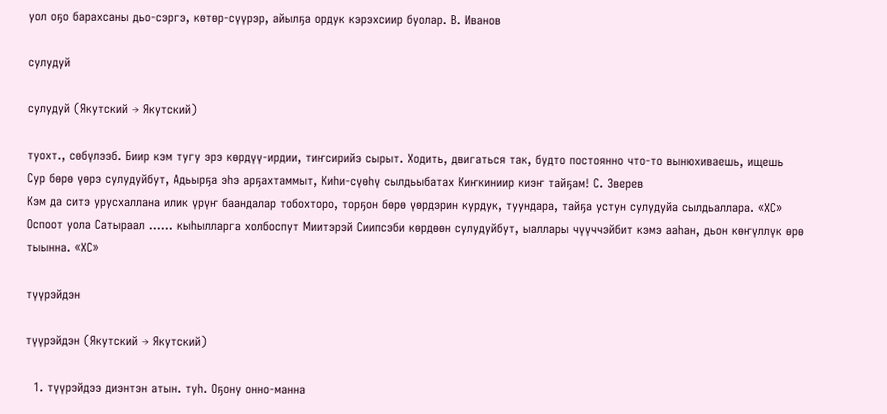уол оҕо барахсаны дьо-сэргэ, көтөр-сүүрэр, айылҕа ордук кэрэхсиир буолар. В. Иванов

сулудуй

сулудуй (Якутский → Якутский)

туохт., сөбүлээб. Биир кэм тугу эрэ көрдүү-ирдии, тиҥсирийэ сырыт. Ходить, двигаться так, будто постоянно что-то вынюхиваешь, ищешь
Сур бөрө үөрэ сулудуйбут, Адьырҕа эһэ арҕахтаммыт, Киһи-сүөһү сылдьыбатах Киҥкиниир киэҥ тайҕам! С. Зверев
Кэм да ситэ урусхаллана илик үрүҥ баандалар тобохторо, торҕон бөрө үөрдэрин курдук, туундара, тайҕа устун сулудуйа сылдьаллара. «ХС»
Оспоот уола Сатыраал …… кыһылларга холбоспут Миитэрэй Сиипсэби көрдөөн сулудуйбут, ыаллары чүүччэйбит кэмэ ааһан, дьон көҥүллүк өрө тыынна. «ХС»

түүрэйдэн

түүрэйдэн (Якутский → Якутский)

  1. түүрэйдээ диэнтэн атын. туһ. Оҕону онно-манна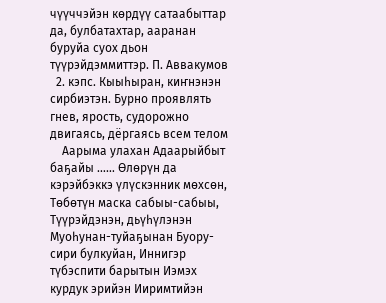чүүччэйэн көрдүү сатаабыттар да, булбатахтар, ааранан буруйа суох дьон түүрэйдэммиттэр. П. Аввакумов
  2. кэпс. Кыыһыран, киҥнэнэн сирбиэтэн. Бурно проявлять гнев, ярость, судорожно двигаясь, дёргаясь всем телом
    Аарыма улахан Адаарыйбыт баҕайы …… Өлөрүн да кэрэйбэккэ үлүскэнник мөхсөн, Төбөтүн маска сабыы-сабыы, Түүрэйдэнэн, дьүһүлэнэн Муоһунан-туйаҕынан Буору-сири булкуйан, Иннигэр түбэспити барытын Иэмэх курдук эрийэн Ииримтийэн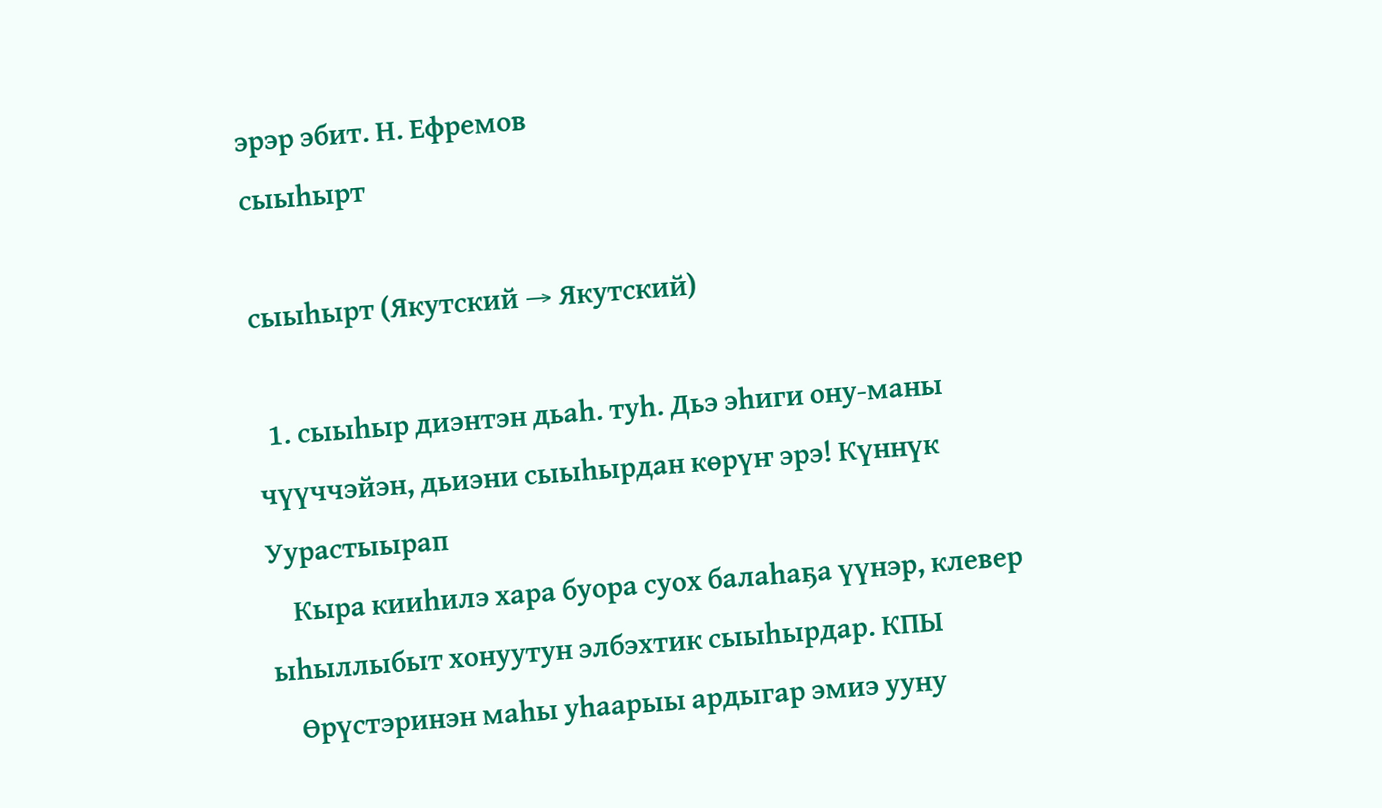эрэр эбит. Н. Ефремов
сыыһырт

сыыһырт (Якутский → Якутский)

  1. сыыһыр диэнтэн дьаһ. туһ. Дьэ эһиги ону-маны чүүччэйэн, дьиэни сыыһырдан көрүҥ эрэ! Күннүк Уурастыырап
    Кыра кииһилэ хара буора суох балаһаҕа үүнэр, клевер ыһыллыбыт хонуутун элбэхтик сыыһырдар. КПЫ
    Өрүстэринэн маһы уһаарыы ардыгар эмиэ ууну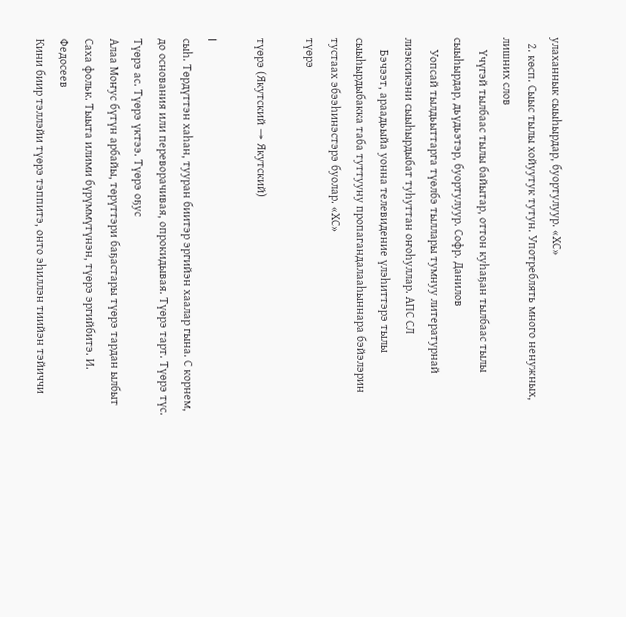улаханнык сыыһырдар, буортулуур. «ХС»
  2. көсп. Сыыс тылы хойуутук тутун. Употреблять много ненужных, лишних слов
    Үчүгэй тылбаас тылы байытар, оттон куһаҕан тылбаас тылы сыыһырдар, дьүдьэтэр, буортулуур. Софр. Данилов
    Уопсай тылдьыттарга түөлбэ тыллары тумнуу литературнай лиэксикэни сыыһырдыбат туһуттан оҥоһуллар. АПС СЛ
    Бэчээт, араадьыйа уонна телевидение үлэһиттэрэ тылы сыыһырдыбакка таба туттууну пропагандалааһыннара бэйэлэрин тустаах эбээһинэстэрэ буолар. «ХС»
түөрэ

түөрэ (Якутский → Якутский)

I
сыһ. Төрдүттэн хаһан, тууран биитэр эргийэн хаалар гына. С корнем, до основания или переворачивая, опрокидывая. Түөрэ тарт. Түөрэ түс. Түөрэ ас. Түөрэ үктээ. Түөрэ оҕус
Алаа Моҥус бүтүн арбайы, төрүттэри баҕастары түөрэ тардан ылбыт
Саха фольк. Тыыта илими бүрүммүтүнэн, түөрэ эргийбитэ. И. Федосеев
Кини биир тэллэйи түөрэ тэппитэ, онто эһиллэн тиийэн тэйиччи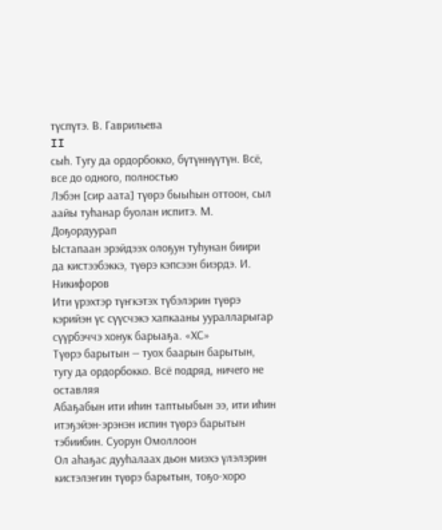түспүтэ. В. Гаврильева
II
сыһ. Тугу да ордорбокко, бүтүннүүтүн. Всё, все до одного, полностью
Лэбэн [сир аата] түөрэ быыһын оттоон, сыл аайы туһанар буолан испитэ. М. Доҕордуурап
Ыстапаан эрэйдээх олоҕун туһунан биири да кистээбэккэ, түөрэ кэпсээн биэрдэ. И. Никифоров
Ити үрэхтэр түҥкэтэх түбэлэрин түөрэ кэрийэн үс сүүсчэкэ хапкааны ууралларыгар сүүрбэччэ хонук барыаҕа. «ХС»
Түөрэ барытын — туох баарын барытын, тугу да ордорбокко. Всё подряд, ничего не оставляя
Абаҕабын ити иһин таптыыбын ээ, ити иһин итэҕэйэн-эрэнэн испин түөрэ барытын тэбиибин. Суорун Омоллоон
Ол аһаҕас дууһалаах дьон миэхэ үлэлэрин кистэлэҥин түөрэ барытын, тоҕо-хоро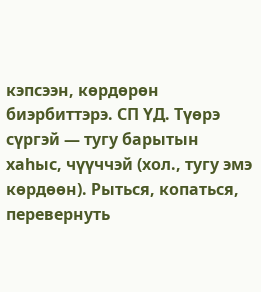кэпсээн, көрдөрөн биэрбиттэрэ. СП ҮД. Түөрэ сүргэй — тугу барытын хаһыс, чүүччэй (хол., тугу эмэ көрдөөн). Рыться, копаться, перевернуть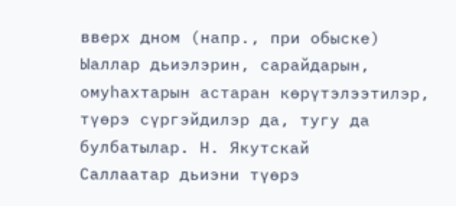вверх дном (напр., при обыске)
Ыаллар дьиэлэрин, сарайдарын, омуһахтарын астаран көрүтэлээтилэр, түөрэ сүргэйдилэр да, тугу да булбатылар. Н. Якутскай
Саллаатар дьиэни түөрэ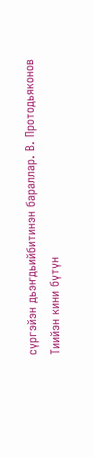сүргэйэн дьэҥдьийбитинэн бараллар. В. Протодьяконов
Тиийэн кини бүтүн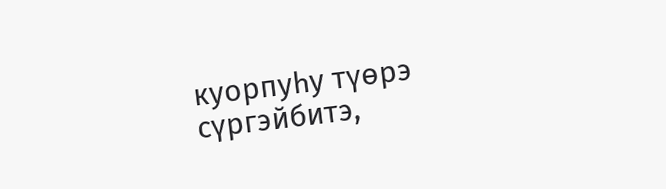куорпуһу түөрэ сүргэйбитэ,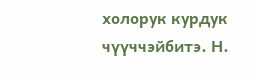холорук курдук чүүччэйбитэ. Н.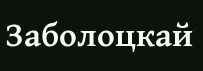Заболоцкай